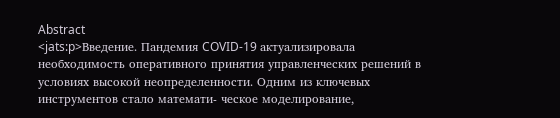Abstract
<jats:p>Введение. Пандемия COVID-19 актуализировала необходимость оперативного принятия управленческих решений в условиях высокой неопределенности. Одним из ключевых инструментов стало математи- ческое моделирование,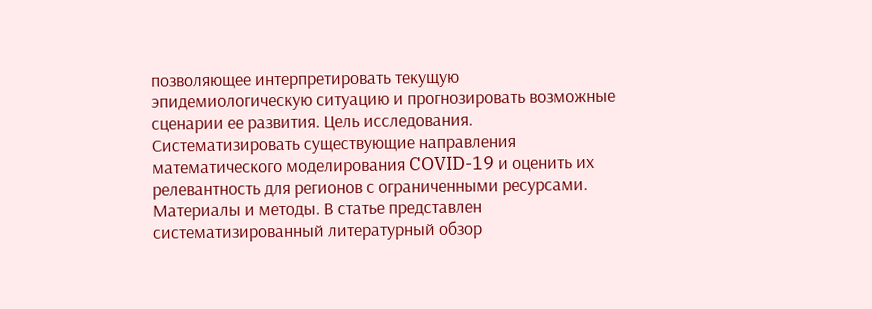позволяющее интерпретировать текущую эпидемиологическую ситуацию и прогнозировать возможные сценарии ее развития. Цель исследования. Систематизировать существующие направления математического моделирования COVID-19 и оценить их релевантность для регионов с ограниченными ресурсами. Материалы и методы. В статье представлен систематизированный литературный обзор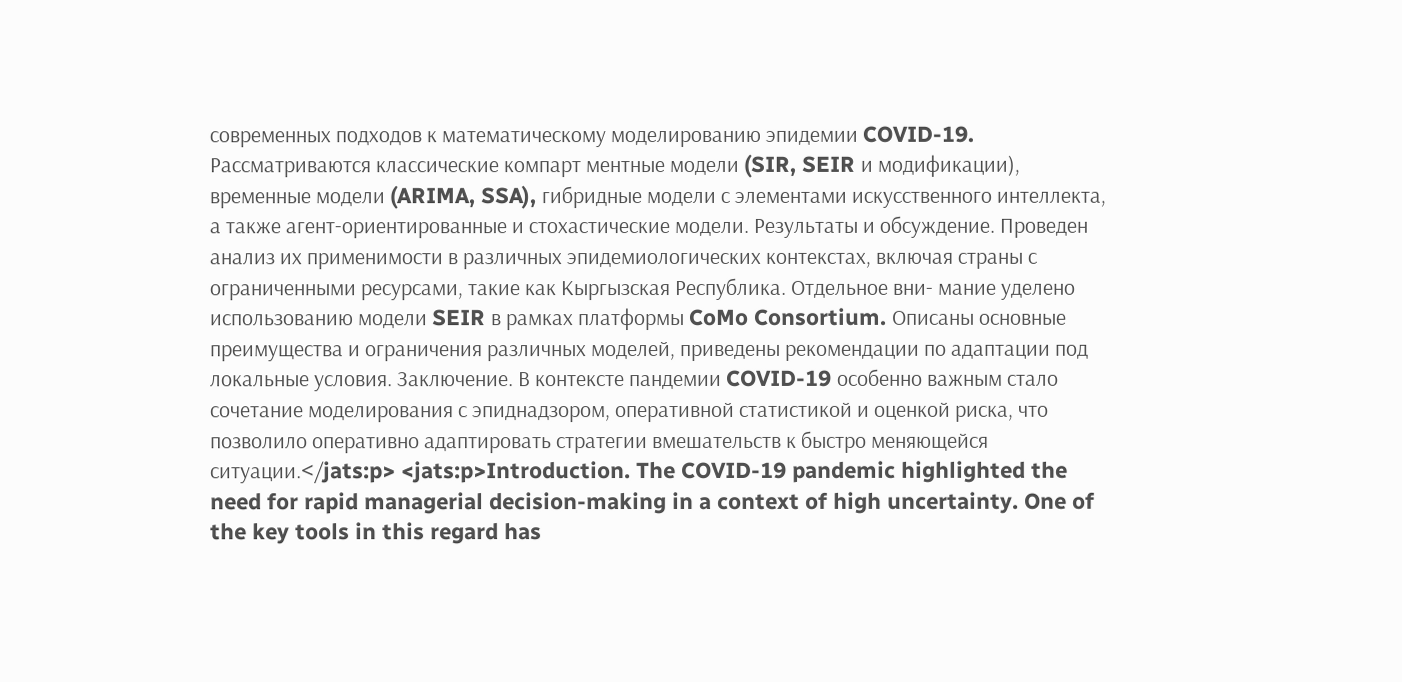современных подходов к математическому моделированию эпидемии COVID-19. Рассматриваются классические компарт ментные модели (SIR, SEIR и модификации), временные модели (ARIMA, SSA), гибридные модели с элементами искусственного интеллекта, а также агент-ориентированные и стохастические модели. Результаты и обсуждение. Проведен анализ их применимости в различных эпидемиологических контекстах, включая страны с ограниченными ресурсами, такие как Кыргызская Республика. Отдельное вни- мание уделено использованию модели SEIR в рамках платформы CoMo Consortium. Описаны основные преимущества и ограничения различных моделей, приведены рекомендации по адаптации под локальные условия. Заключение. В контексте пандемии COVID-19 особенно важным стало сочетание моделирования с эпиднадзором, оперативной статистикой и оценкой риска, что позволило оперативно адаптировать стратегии вмешательств к быстро меняющейся ситуации.</jats:p> <jats:p>Introduction. The COVID-19 pandemic highlighted the need for rapid managerial decision-making in a context of high uncertainty. One of the key tools in this regard has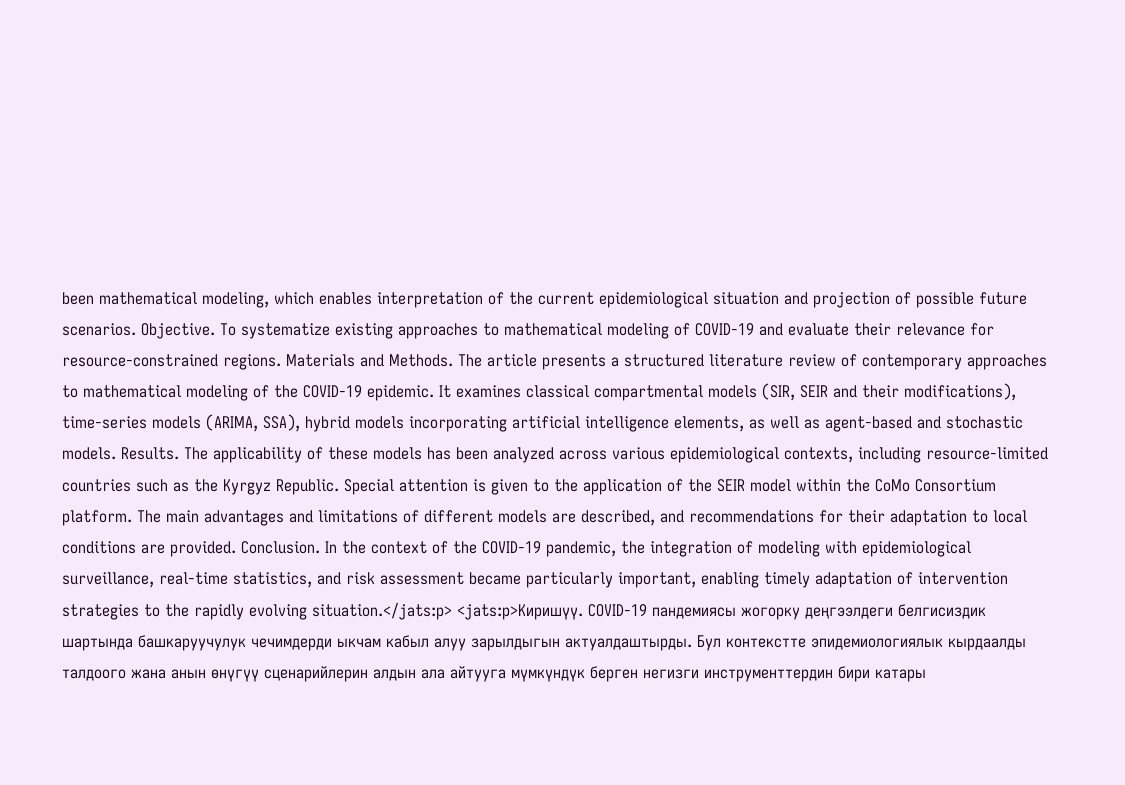been mathematical modeling, which enables interpretation of the current epidemiological situation and projection of possible future scenarios. Objective. To systematize existing approaches to mathematical modeling of COVID-19 and evaluate their relevance for resource-constrained regions. Materials and Methods. The article presents a structured literature review of contemporary approaches to mathematical modeling of the COVID-19 epidemic. It examines classical compartmental models (SIR, SEIR and their modifications), time-series models (ARIMA, SSA), hybrid models incorporating artificial intelligence elements, as well as agent-based and stochastic models. Results. The applicability of these models has been analyzed across various epidemiological contexts, including resource-limited countries such as the Kyrgyz Republic. Special attention is given to the application of the SEIR model within the CoMo Consortium platform. The main advantages and limitations of different models are described, and recommendations for their adaptation to local conditions are provided. Conclusion. In the context of the COVID-19 pandemic, the integration of modeling with epidemiological surveillance, real-time statistics, and risk assessment became particularly important, enabling timely adaptation of intervention strategies to the rapidly evolving situation.</jats:p> <jats:p>Киришүү. COVID-19 пандемиясы жогорку деңгээлдеги белгисиздик шартында башкаруучулук чечимдерди ыкчам кабыл алуу зарылдыгын актуалдаштырды. Бул контекстте эпидемиологиялык кырдаалды талдоого жана анын өнүгүү сценарийлерин алдын ала айтууга мүмкүндүк берген негизги инструменттердин бири катары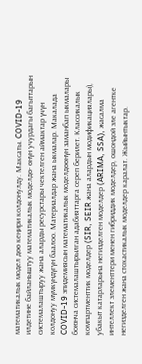математикалык модел дөө кеңири колдонулду. Максаты. COVID-19 илдетине байланыштуу математикалык моделдө- өнүн учурдагы багыттарын системалаштыруу жана аларды ресурстары чектелген аймактар үчүн колдонуу мүмкүндүгүн баалоо. Материалдар жана ыкмалар. Макалада COVID-19 эпидемиясын математикалык моделдөөнүн заманбап ыкмалары боюнча системалаштырылган адабияттарга сереп берилет. Классикалык компартменттик моделдер (SIR, SEIR жана алардын модификациялары), убакыт катарларына негизделген моделдер (ARIMA, SSA), жасалма интеллект элементтери менен гибриддик моделдер, ошондой эле агентке негизделген жана стохастикалык моделдер каралат. Жыйынтыктар.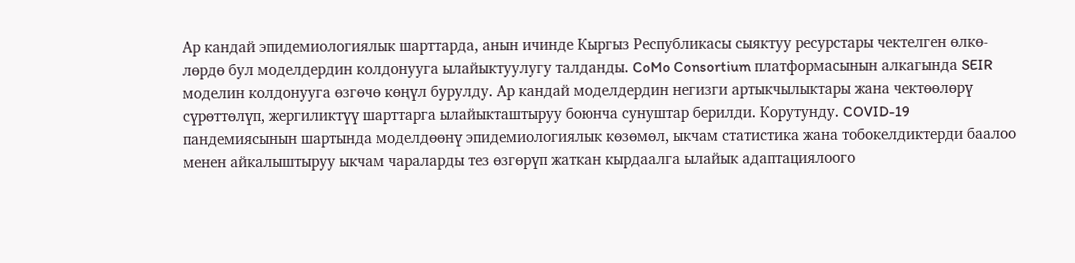Ар кандай эпидемиологиялык шарттарда, анын ичинде Кыргыз Республикасы сыяктуу ресурстары чектелген өлкө- лөрдө бул моделдердин колдонууга ылайыктуулугу талданды. CoMo Consortium платформасынын алкагында SEIR моделин колдонууга өзгөчө көңүл бурулду. Ар кандай моделдердин негизги артыкчылыктары жана чектөөлөрү сүрөттөлүп, жергиликтүү шарттарга ылайыкташтыруу боюнча сунуштар берилди. Корутунду. COVID-19 пандемиясынын шартында моделдөөнү эпидемиологиялык көзөмөл, ыкчам статистика жана тобокелдиктерди баалоо менен айкалыштыруу ыкчам чараларды тез өзгөрүп жаткан кырдаалга ылайык адаптациялоого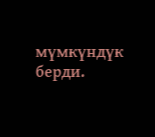мүмкүндүк берди.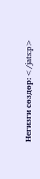Негизги сөздөр:</jats:p>